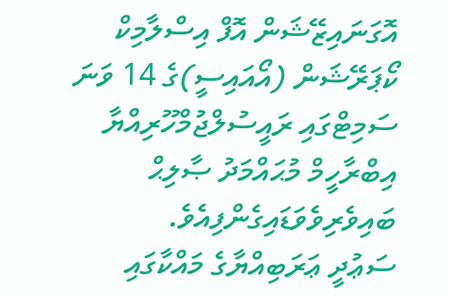އޮގަނައިޒޭޝަން އޮފް އިސްލާމިކް ކޯޕަރޭޝަން (އޯއައިސީ)ގެ 14 ވަނަ ސަމިޓްގައި ރައީސުލްޖުމްހޫރިއްޔާ އިބްރާހީމް މުޙައްމަދު ޞާލިޙް ބައިވެރިވެވަޑައިގެންފިއެވެ.
ސަޢުދީ ޢަރަބިއްޔާގެ މައްކާގައި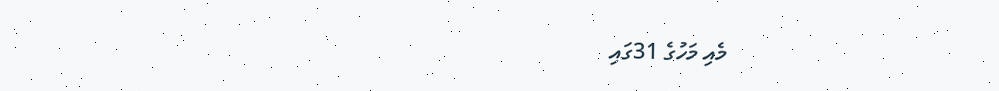މެއި މަހުގެ 31ގައި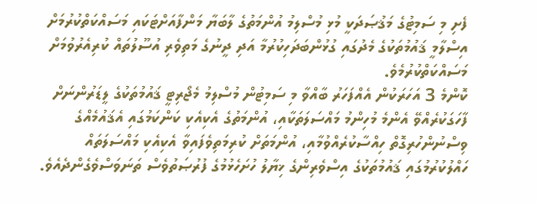ފެށި މި ސަމިޓުގެ މަޤުޞަދަކީ މުޅި މުސްލިމު އުންމަތުގެ ލާބަޔާ މަންފާއަށްޓަކައި މަސައްކަތްކުރުމަށް އިސްލާމީ ޤައުމުތަކުގެ މެދުގައި ގުޅުންބަދަހިކުރުމާ އަދި ދީނުގެ މަތިވެރި އުސޫލުތައް ކުރިއެރުވުމަށް މަސައްކަތްކުރުމެވެ.
ކޮންމެ 3 އަހަރަކުން އެއްފަހަރު ބާއްވާ މި ސަމިޓުން މުސްލިމު މެޖޯރިޓީ ޤައުމުތަކުގެ ލީޑަރުންނަށް ފާހަގަކުރެއްވޭ އެންމެ މުހިންމު މައްސަލަތަކާއި، އުންމަތުގެ އެކިއެކި ކަންކަމުގައި އެޤައުމެއްގެ ވިސްނުންހުރިގޮތް ހިއްސާކުރެއްވުމާއި، އުންމަތަށް ކުރިމަތިވެފައިވާ އެކިއެކި މައްސަލަތައް ހައްލުކުރުމުގައި ޤައުމުތަކުގެ އިސްވެރިންގެ ޚިޔާލު ހުށަހެޅުމުގެ ފުރުޞަތުވެސް ތަނަވަސްވެގެންދެއެވެ.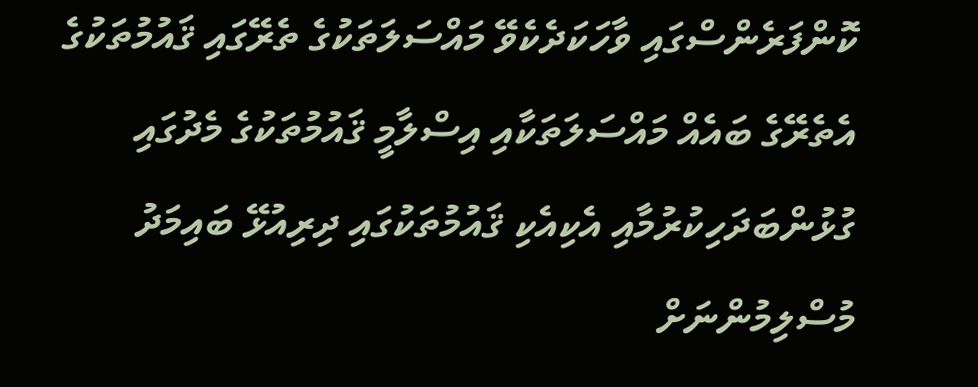ކޮންފަރެންސްގައި ވާހަކަދެކެވޭ މައްސަލަތަކުގެ ތެރޭގައި ޤައުމުތަކުގެ އެތެރޭގެ ބައެއް މައްސަލަތަކާއި އިސްލާމީ ޤައުމުތަކުގެ މެދުގައި ގުޅުންބަދަހިކުރުމާއި އެކިއެކި ޤައުމުތަކުގައި ދިރިއުޅޭ ބައިމަދު މުސްލިމުންނަށް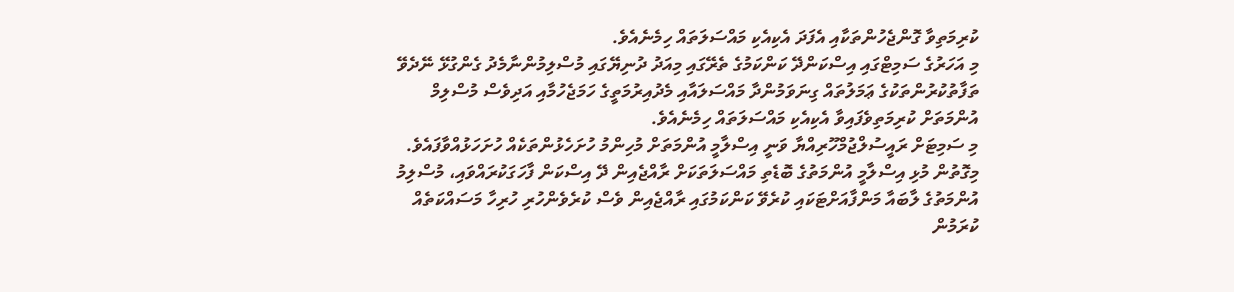ކުރިމަތިވާ ގޮންޖެހުންތަކާއި އެފަދަ އެކިއެކި މައްސަލަތައް ހިމެނެއެވެ.
މި އަހަރުގެ ސަމިޓްގައި އިސްކަންދޭ ކަންކަމުގެ ތެރޭގައި މިއަދު ދުނިޔޭގައި މުސްލިމުންނާމެދު ގެންގުޅޭ ނޭދެވޭ ތަފާތުކުރުންތަކުގެ ޢަމަލުތައް ގިނަވަމުންދާ މައްސަލައާއި މެދުއިރުމަތީގެ ހަމަޖެހުމާއި އަދިވެސް މުސްލިމް އުންމަތަށް ކުރިމަތިވެފައިވާ އެކިއެކި މައްސަލަތައް ހިމެނެއެވެ.
މި ސަމިޓަށް ރައީސުލްޖުމްހޫރިއްޔާ ވަނީ އިސްލާމީ އުންމަތަށް މުހިންމު ހުށަހެޅުންތަކެއް ހުށަހަޅުއްވާފައެވެ. މިގޮތުން މުޅި އިސްލާމީ އުންމަތުގެ ބޮޑެތި މައްސަލަތަކަށް ރާއްޖެއިން ދޭ އިސްކަން ފާހަގަކުރައްވައި، މުސްލިމު އުންމަތުގެ ލާބައާ މަންފާއަށްޓަކައި ކުރެވޭ ކަންކަމުގައި ރާއްޖެއިން ވެސް ކުރެވެންހުރި ހުރިހާ މަސައްކަތެއް ކުރަމުން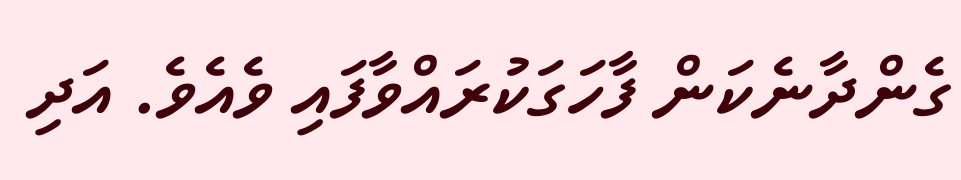ގެންދާނެކަން ފާހަގަކުރައްވާފައި ވެއެވެ. އަދި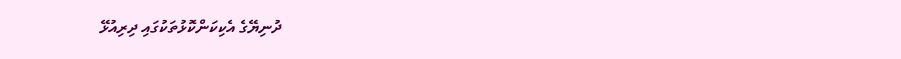ދުނިޔޭގެ އެކިކަންކޮޅުތަކުގައި ދިރިއުޅޭ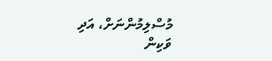މުސްލިމުންނަށް، އަދި ވަކިން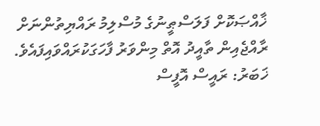ޚާއްޞަކޮށް ފަލަސްޠީނުގެ މުސްލިމު ރައްޔިތުންނަށް ރާއްޖެއިން ތާއީދު އޮތް މިންވަރު ފާހަގަކުރައްވައިފައެވެ.
ޚަބަރު: ރައީސް އޮފީސް